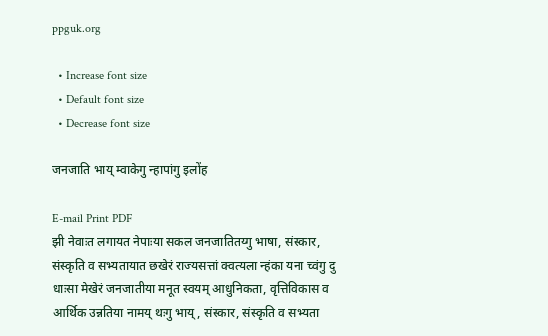ppguk.org

  • Increase font size
  • Default font size
  • Decrease font size

जनजाति भाय् म्वाकेगु न्हापांगु इलोंह

E-mail Print PDF
झी नेवाःत लगायत नेपाःया सकल जनजातितय्गु भाषा, संस्कार, संस्कृति व सभ्यतायात छखेरं राज्यसत्तां क्वत्यला न्हंका यना च्वंगु दु धाःसा मेखेरं जनजातीया मनूत स्वयम् आधुनिकता, वृत्तिविकास व आर्थिक उन्नतिया नामय् थःगु भाय्, संस्कार, संस्कृति व सभ्यता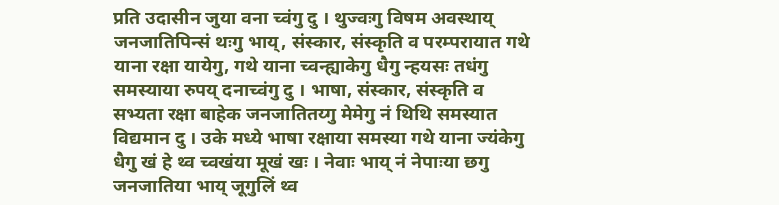प्रति उदासीन जुया वना च्वंगु दु । थुज्वःगु विषम अवस्थाय् जनजातिपिन्सं थःगु भाय्, संस्कार, संस्कृति व परम्परायात गथे याना रक्षा यायेगु, गथे याना च्वन्ह्याकेगु धैगु न्हयसः तधंगु समस्याया रुपय् दनाच्वंगु दु । भाषा, संस्कार, संस्कृति व सभ्यता रक्षा बाहेक जनजातितय्गु मेमेगु नं थिथि समस्यात विद्यमान दु । उके मध्ये भाषा रक्षाया समस्या गथे याना ज्यंकेगु धैगु खं हे थ्व च्वखंया मूखं खः । नेवाः भाय् नं नेपाःया छगु जनजातिया भाय् जूगुलिं थ्व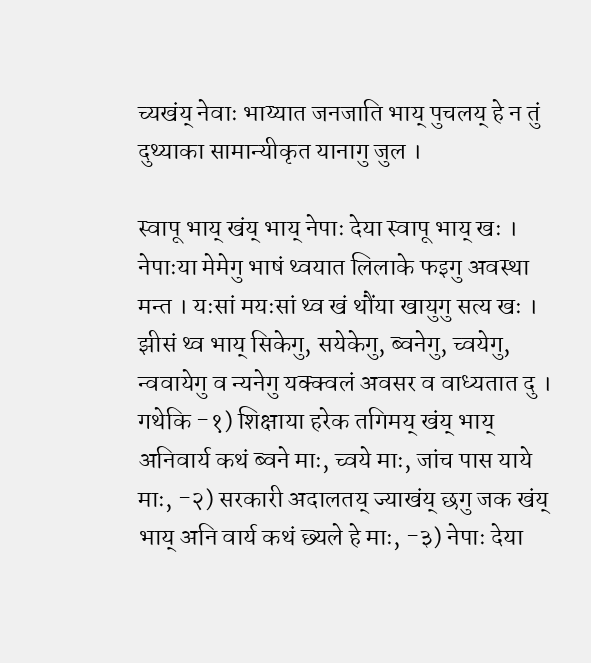च्यखंय् नेवाः भाय्यात जनजाति भाय् पुचलय् हे न तुं दुथ्याका सामान्यीकृत यानागु जुल ।

स्वापू भाय् खंय् भाय् नेपाः देया स्वापू भाय् खः । नेपाःया मेमेगु भाषं थ्वयात लिलाके फइगु अवस्था मन्त । यःसां मयःसां थ्व खं थौंया खायुगु सत्य खः । झीसं थ्व भाय् सिकेगु, सयेकेगु, ब्वनेगु, च्वयेगु, न्ववायेगु व न्यनेगु यक्क्वलं अवसर व वाध्यतात दु । गथेकि -१) शिक्षाया हरेक तगिमय् खंय् भाय् अनिवार्य कथं ब्वने माः, च्वये माः, जांच पास याये माः, -२) सरकारी अदालतय् ज्याखंय् छगु जक खंय् भाय् अनि वार्य कथं छ्यले हे माः, -३) नेपाः देया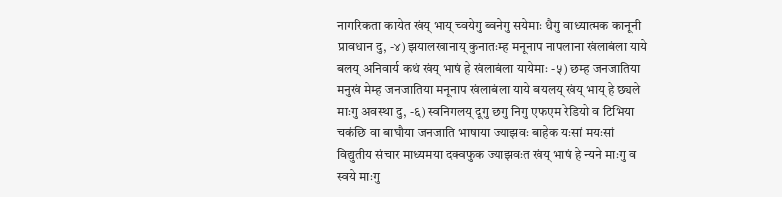नागरिकता कायेत खंय् भाय् च्वयेगु ब्वनेगु सयेमाः धैगु वाध्यात्मक कानूनी प्रावधान दु, -४) झयालखानाय् कुनातःम्ह मनूनाप नापलाना खंलाबंला याये बलय् अनिवार्य कथं खंय् भाषं हे खंलाबंला यायेमाः -५) छम्ह जनजातिया मनुखं मेम्ह जनजातिया मनूनाप खंलाबंला याये बयलय् खंय् भाय् हे छ्यले माःगु अवस्था दु, -६) स्वनिगलय् दूगु छगु निगु एफएम रेडियो व टिभिया चकंछि वा बाघौया जनजाति भाषाया ज्याझवः बाहेक यःसां मयःसां विद्युतीय संचार माध्यमया दक्वफुक ज्याझवःत खंय् भाषं हे न्यने माःगु व स्वये माःगु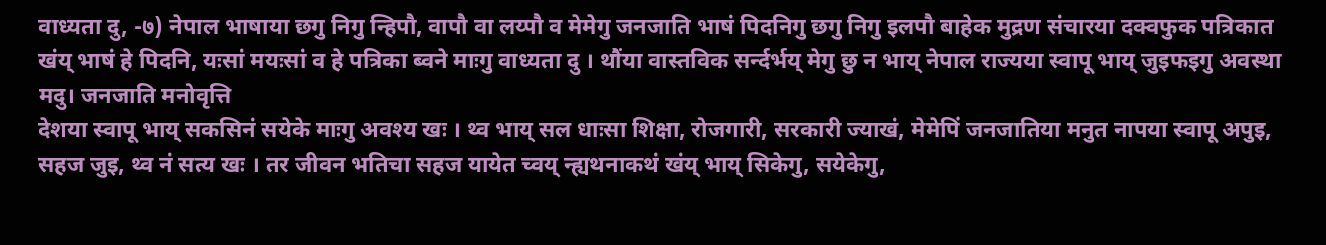वाध्यता दु, -७) नेपाल भाषाया छगु निगु न्हिपौ, वापौ वा लय्पौ व मेमेगु जनजाति भाषं पिदनिगु छगु निगु इलपौ बाहेक मुद्रण संचारया दक्वफुक पत्रिकात खंय् भाषं हे पिदनि, यःसां मयःसां व हे पत्रिका ब्वने माःगु वाध्यता दु । थौंया वास्तविक सर्न्दर्भय् मेगु छु न भाय् नेपाल राज्यया स्वापू भाय् जुइफइगु अवस्था मदु। जनजाति मनोवृत्ति
देशया स्वापू भाय् सकसिनं सयेके माःगु अवश्य खः । थ्व भाय् सल धाःसा शिक्षा, रोजगारी, सरकारी ज्याखं, मेमेपिं जनजातिया मनुत नापया स्वापू अपुइ, सहज जुइ, थ्व नं सत्य खः । तर जीवन भतिचा सहज यायेत च्वय् न्ह्यथनाकथं खंय् भाय् सिकेगु, सयेकेगु,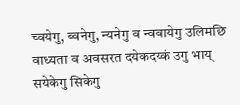च्वयेगु, ब्वनेगु, न्यनेगु व न्ववायेगु उलिमछि वाध्यता व अवसरत दयेकदय्कं उगु भाय् सयेकेगु सिकेगु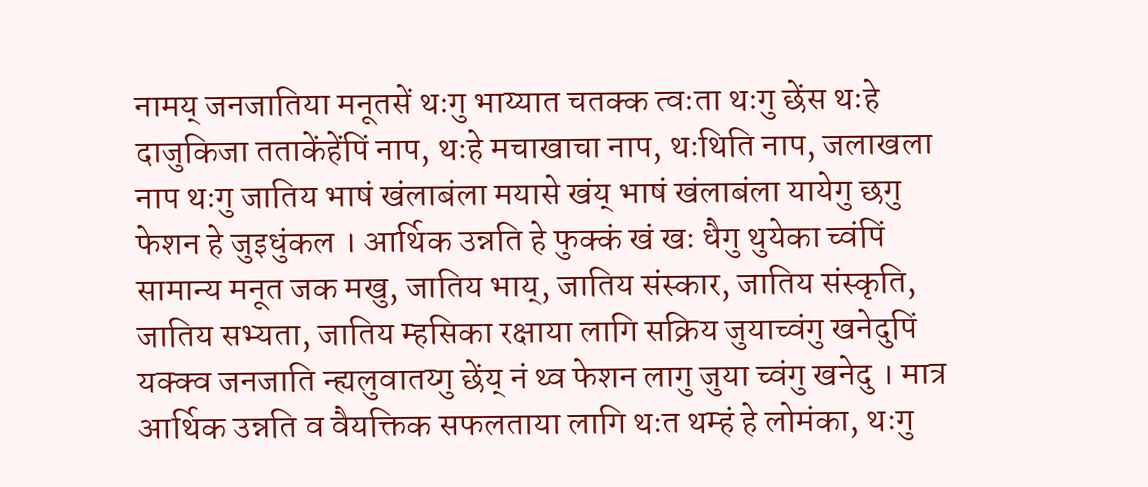नामय् जनजातिया मनूतसें थःगु भाय्यात चतक्क त्वःता थःगु छेंस थःहे दाजुकिजा तताकेंहेंपिं नाप, थःहे मचाखाचा नाप, थःथिति नाप, जलाखला नाप थःगु जातिय भाषं खंलाबंला मयासे खंय् भाषं खंलाबंला यायेगु छगु फेशन हे जुइधुंकल । आर्थिक उन्नति हे फुक्कं खं खः धैगु थुयेका च्वंपिं सामान्य मनूत जक मखु, जातिय भाय्, जातिय संस्कार, जातिय संस्कृति, जातिय सभ्यता, जातिय म्हसिका रक्षाया लागि सक्रिय जुयाच्वंगु खनेदुपिं यक्क्व जनजाति न्ह्यलुवातय्गु छेंय् नं थ्व फेशन लागु जुया च्वंगु खनेदु । मात्र आर्थिक उन्नति व वैयक्तिक सफलताया लागि थःत थम्हं हे लोमंका, थःगु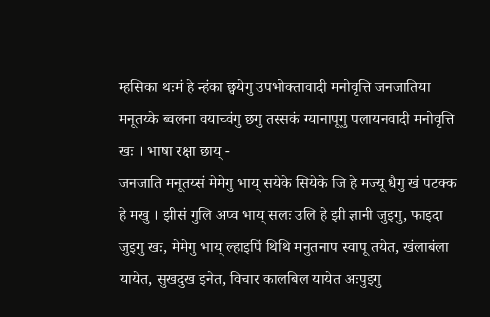म्हसिका थःमं हे न्हंका छ्वयेगु उपभोक्तावादी मनोवृत्ति जनजातिया मनूतय्के ब्वलना वयाच्वंगु छगु तस्सकं ग्यानापूगु पलायनवादी मनोवृत्ति खः । भाषा रक्षा छाय् -
जनजाति मनूतय्सं मेमेगु भाय् सयेके सियेके जि हे मज्यू धैगु खं पटक्क हे मखु । झीसं गुलि अप्व भाय् सलः उलि हे झी ज्ञानी जुइगु, फाइदा जुइगु खः, मेमेगु भाय् ल्हाइपिं थिथि मनुतनाप स्वापू तयेत, खंलाबंला यायेत, सुखदुख इनेत, विचार कालबिल यायेत अःपुइगु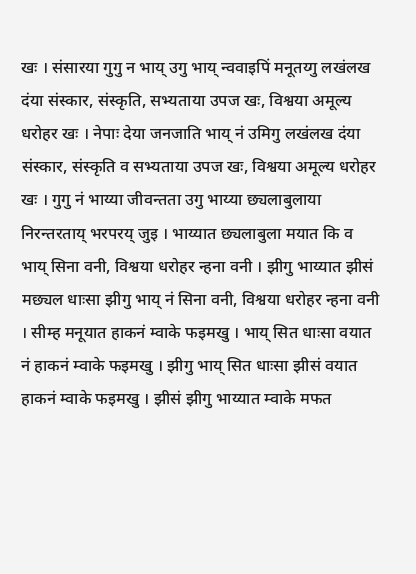खः । संसारया गुगु न भाय् उगु भाय् न्ववाइपिं मनूतय्गु लखंलख दंया संस्कार, संस्कृति, सभ्यताया उपज खः, विश्वया अमूल्य धरोहर खः । नेपाः देया जनजाति भाय् नं उमिगु लखंलख दंया संस्कार, संस्कृति व सभ्यताया उपज खः, विश्वया अमूल्य धरोहर खः । गुगु नं भाय्या जीवन्तता उगु भाय्या छ्यलाबुलाया निरन्तरताय् भरपरय् जुइ । भाय्यात छ्यलाबुला मयात कि व भाय् सिना वनी, विश्वया धरोहर न्हना वनी । झीगु भाय्यात झीसं मछ्यल धाःसा झीगु भाय् नं सिना वनी, विश्वया धरोहर न्हना वनी । सीम्ह मनूयात हाकनं म्वाके फइमखु । भाय् सित धाःसा वयात नं हाकनं म्वाके फइमखु । झीगु भाय् सित धाःसा झीसं वयात हाकनं म्वाके फइमखु । झीसं झीगु भाय्यात म्वाके मफत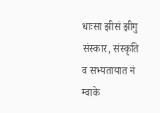धाःसा झीसं झीगु संस्कार, संस्कृति व सभ्यतायात नं म्वाके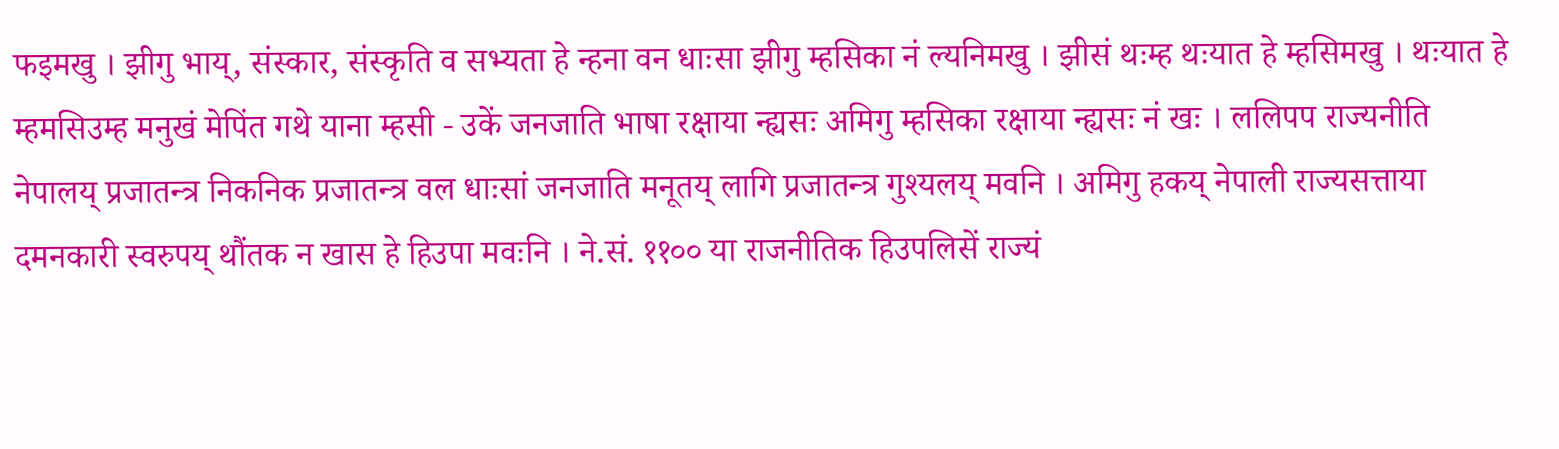फइमखु । झीगु भाय्, संस्कार, संस्कृति व सभ्यता हे न्हना वन धाःसा झीगु म्हसिका नं ल्यनिमखु । झीसं थःम्ह थःयात हे म्हसिमखु । थःयात हे म्हमसिउम्ह मनुखं मेपिंत गथे याना म्हसी - उकें जनजाति भाषा रक्षाया न्ह्यसः अमिगु म्हसिका रक्षाया न्ह्यसः नं खः । ललिपप राज्यनीति नेपालय् प्रजातन्त्र निकनिक प्रजातन्त्र वल धाःसां जनजाति मनूतय् लागि प्रजातन्त्र गुश्यलय् मवनि । अमिगु हकय् नेपाली राज्यसत्ताया दमनकारी स्वरुपय् थौंतक न खास हे हिउपा मवःनि । ने.सं. ११०० या राजनीतिक हिउपलिसें राज्यं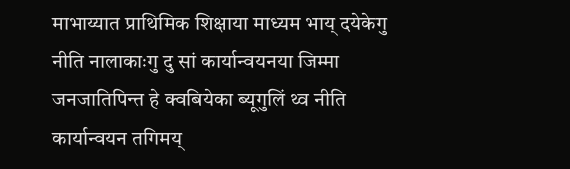माभाय्यात प्राथिमिक शिक्षाया माध्यम भाय् दयेकेगु नीति नालाकाःगु दु सां कार्यान्वयनया जिम्मा जनजातिपिन्त हे क्वबियेका ब्यूगुलिं थ्व नीति कार्यान्वयन तगिमय्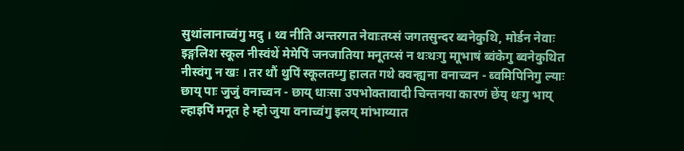सुथांलानाच्वंगु मदु । थ्व नीति अन्तरगत नेवाःतय्सं जगतसुन्दर ब्वनेकुथि, मोर्डन नेवाः इङ्गलिश स्कूल नीस्वंथें मेमेपिं जनजातिया मनूतय्सं न थःथःगु माूभाषं ब्वंकेगु ब्वनेकुथित नीस्वंगु न खः । तर थौं थुपिं स्कूलतय्गु हालत गथे क्वन्ह्यना वनाच्वन - ब्वमिपिनिगु ल्याः छाय् पाः जुजुं वनाच्वन - छाय् धाःसा उपभोक्तावादी चिन्तनया कारणं छेंय् थःगु भाय् ल्हाइपिं मनूत हे म्हो जुया वनाच्वंगु इलय् मांभाय्यात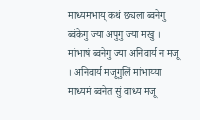माध्यमभाय् कथं छ्यला ब्वनेगु ब्वंकेगु ज्या अपुगु ज्या मखु । मांभाषं ब्वनेगु ज्या अनिवार्य न मजू । अनिवार्य मजूगुलिं मांभाय्या माध्यमं ब्वनेत सुं वाध्य मजू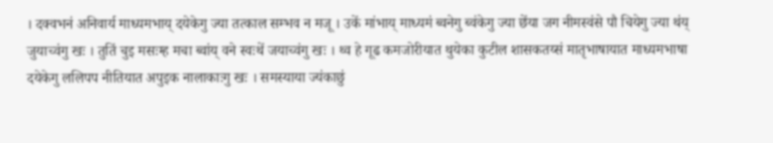। दक्वभनं अनिवार्य माध्यमभाय् दयेकेगु ज्या तत्काल सम्भव न मजू । उकें मांभाय् माध्यमं ब्वनेगु ब्वंकेगु ज्या छेंया जग नीमस्वंसे पौ चियेगु ज्या थंय् जुयाच्वंगु खः । तुतिं चुइ मसःम्ह मचा ब्वांय् वने स्वःथें जयाच्वंगु खः । थ्व हे गूढ कमजोरीयात थुयेका कुटील शासकतय्सं मातृभाषायात माध्यमभाषा दयेकेगु ललिपप नीतियात अपुइक नालाकाःगु खः । समस्याया ज्यंकाछुं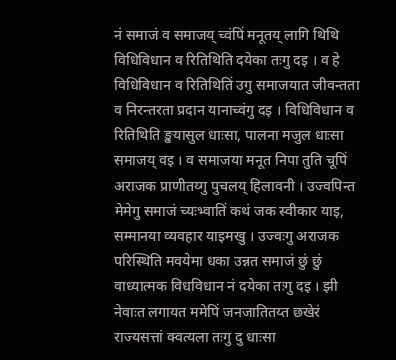नं समाजं व समाजय् च्वंपिं मनूतय् लागि थिथि विधिविधान व रितिथिति दयेका तःगु दइ । व हे विधिविधान व रितिथितिं उगु समाजयात जीवन्तता व निरन्तरता प्रदान यानाच्वंगु दइ । विधिविधान व रितिथिति ङ्खयासुल धाःसा, पालना मजुल धाःसा समाजय् वइ । व समाजया मनूत निपा तुति चूपिं अराजक प्राणीतय्गु पुचलय् हिलावनी । उज्वपिन्त मेमेगु समाजं च्यःभ्वातिं कथं जक स्वीकार याइ, सम्मानया व्यवहार याइमखु । उज्वःगु अराजक परिस्थिति मवयेमा धका उन्नत समाजं छुं छुं वाध्यात्मक विधविधान नं दयेका तःगु दइ । झी नेवाःत लगायत ममेपिं जनजातितय्त छखेरं राज्यसत्तां क्वत्यला तःगु दु धाःसा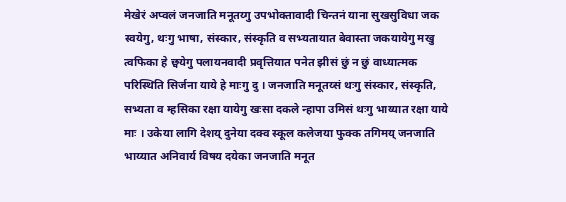मेखेरं अप्वलं जनजाति मनूतय्गु उपभोक्तावादी चिन्तनं याना सुखसुविधा जक स्वयेगु, थःगु भाषा, संस्कार, संस्कृति व सभ्यतायात बेवास्ता जकयायेगु मखु त्वफिका हे छ्वयेगु पलायनवादी प्रवृत्तियात पनेत झीसं छुं न छुं वाध्यात्मक परिस्थिति सिर्जना याये हे माःगु दु । जनजाति मनूतय्सं थःगु संस्कार, संस्कृति, सभ्यता व म्हसिका रक्षा यायेगु खःसा दकले न्हापा उमिसं थःगु भाय्यात रक्षा याये माः । उकेया लागि देशय् दुनेया दक्व स्कूल कलेजया फुक्क तगिमय् जनजाति भाय्यात अनिवार्य विषय दयेका जनजाति मनूत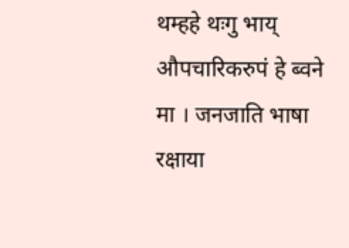थम्हहे थःगु भाय् औपचारिकरुपं हे ब्वने मा । जनजाति भाषा रक्षाया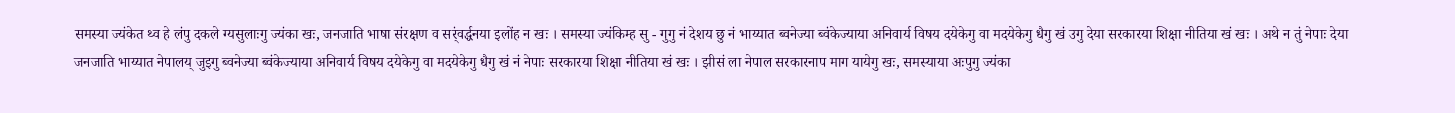समस्या ज्यंकेत थ्व हे लंपु दकले ग्यसुलाःगु ज्यंका खः, जनजाति भाषा संरक्षण व सर्ंवर्द्धनया इलोंह न खः । समस्या ज्यंकिम्ह सु - गुगु नं देशय छु नं भाय्यात ब्वनेज्या ब्वंकेज्याया अनिवार्य विषय दयेकेगु वा मदयेकेगु धैगु खं उगु देया सरकारया शिक्षा नीतिया खं खः । अथे न तुं नेपाः देया जनजाति भाय्यात नेपालय् जुइगु ब्वनेज्या ब्वंकेज्याया अनिवार्य विषय दयेकेगु वा मदयेकेगु धैगु खं नं नेपाः सरकारया शिक्षा नीतिया खं खः । झीसं ला नेपाल सरकारनाप माग यायेगु खः, समस्याया अःपुगु ज्यंका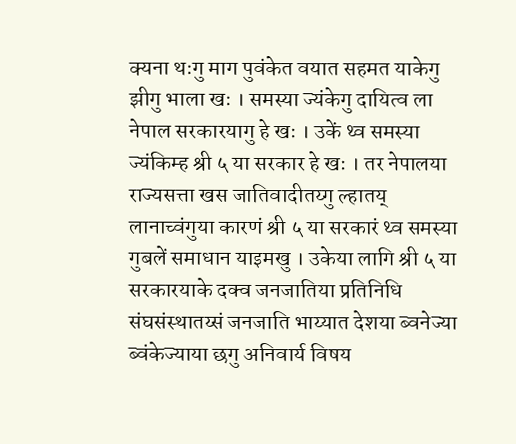क्यना थःगु माग पुवंकेत वयात सहमत याकेगु झीगु भाला खः । समस्या ज्यंकेगु दायित्व ला नेपाल सरकारयागु हे खः । उकें थ्व समस्या ज्यंकिम्ह श्री ५ या सरकार हे खः । तर नेपालया राज्यसत्ता खस जातिवादीतय्गु ल्हातय् लानाच्वंगुया कारणं श्री ५ या सरकारं थ्व समस्या गुबलें समाधान याइमखु । उकेया लागि श्री ५ या सरकारयाके दक्व जनजातिया प्रतिनिधि संघसंस्थातय्सं जनजाति भाय्यात देशया ब्वनेज्या ब्वंकेज्याया छगु अनिवार्य विषय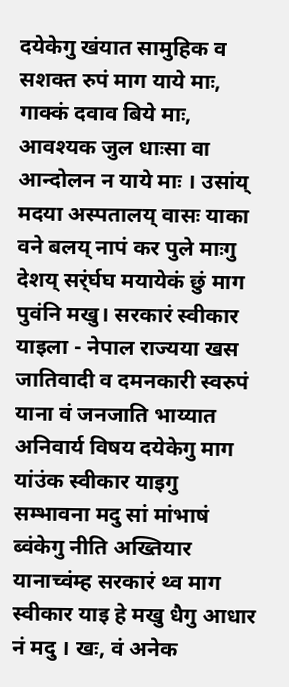दयेकेगु खंयात सामुहिक व सशक्त रुपं माग याये माः, गाक्कं दवाव बिये माः, आवश्यक जुल धाःसा वा आन्दोलन न याये माः । उसांय् मदया अस्पतालय् वासः याका वने बलय् नापं कर पुले माःगु देशय् सर्ंर्घघ मयायेकं छुं माग पुवंनि मखु। सरकारं स्वीकार याइला - नेपाल राज्यया खस जातिवादी व दमनकारी स्वरुपं याना वं जनजाति भाय्यात अनिवार्य विषय दयेकेगु माग यांउंक स्वीकार याइगु सम्भावना मदु सां मांभाषं ब्वंकेगु नीति अख्तियार यानाच्वंम्ह सरकारं थ्व माग स्वीकार याइ हे मखु धैगु आधार नं मदु । खः, वं अनेक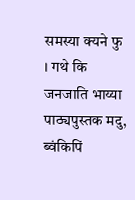समस्या क्यने फु । गथे कि जनजाति भाय्या पाठ्यपुस्तक मदु, ब्वंकिपिं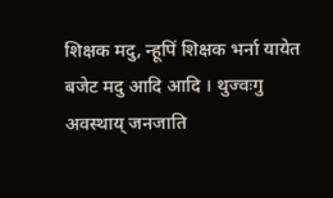शिक्षक मदु, न्हूपिं शिक्षक भर्ना यायेत बजेट मदु आदि आदि । थुज्वःगु अवस्थाय् जनजाति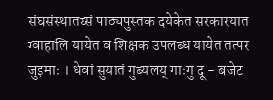संघसंस्थातय्सं पाठ्यपुस्तक दयेकेत सरकारयात ग्वाहालि यायेत व शिक्षक उपलब्ध यायेत तत्पर जुइमाः । धेवां सुयातं गुब्यलय् गाःगु दू - बजेट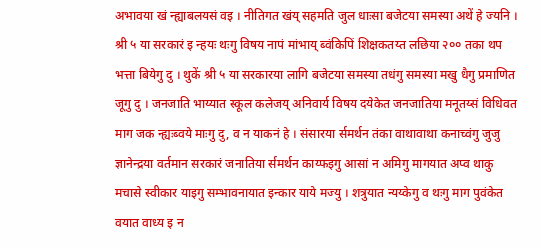अभावया खं न्ह्याबलयसं वइ । नीतिगत खंय् सहमति जुल धाःसा बजेटया समस्या अथें हे ज्यनि ।
श्री ५ या सरकारं इ न्हयः थःगु विषय नापं मांभाय् ब्वंकिपिं शिक्षकतय्त लछिया २०० तका थप भत्ता बियेगु दु । थुकें श्री ५ या सरकारया लागि बजेटया समस्या तधंगु समस्या मखु धैगु प्रमाणित जूगु दु । जनजाति भाय्यात स्कूल कलेजय् अनिवार्य विषय दयेकेत जनजातिया मनूतय्सं विधिवत माग जक न्ह्यःब्वये माःगु दु, व न याकनं हे । संसारया र्समर्थन तंका वाथावाथा कनाच्वंगु जुजु ज्ञानेन्द्रया वर्तमान सरकारं जनातिया र्समर्थन काय्फइगु आसां न अमिगु मागयात अप्व थाकु मचासे स्वीकार याइगु सम्भावनायात इन्कार याये मज्यु । शत्रुयात न्यय्केगु व थःगु माग पुवंकेत वयात वाध्य इ न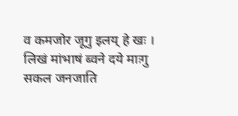व कमजोर जूगु इलय् हे खः । लिखं मांभाषं ब्वने दये माःगु सकल जनजाति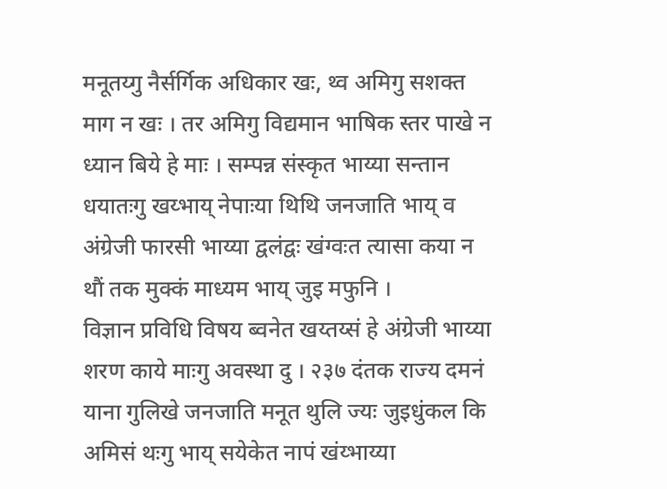मनूतय्गु नैर्सर्गिक अधिकार खः, थ्व अमिगु सशक्त माग न खः । तर अमिगु विद्यमान भाषिक स्तर पाखे न ध्यान बिये हे माः । सम्पन्न संस्कृत भाय्या सन्तान धयातःगु खय्भाय् नेपाःया थिथि जनजाति भाय् व अंग्रेजी फारसी भाय्या द्वलंद्वः खंग्वःत त्यासा कया न थौं तक मुक्कं माध्यम भाय् जुइ मफुनि ।
विज्ञान प्रविधि विषय ब्वनेत खय्तय्सं हे अंग्रेजी भाय्या शरण काये माःगु अवस्था दु । २३७ दंतक राज्य दमनं याना गुलिखे जनजाति मनूत थुलि ज्यः जुइधुंकल कि अमिसं थःगु भाय् सयेकेत नापं खंय्भाय्या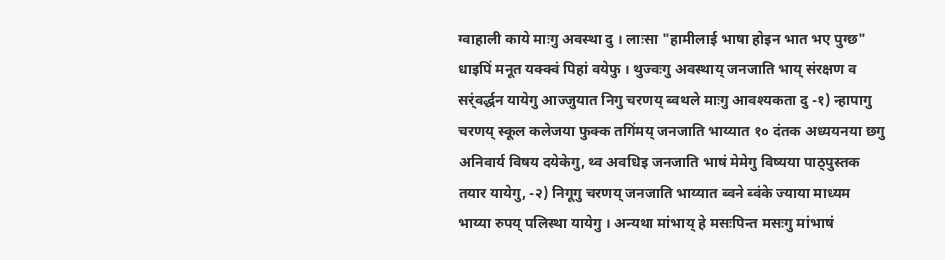ग्वाहाली काये माःगु अवस्था दु । लाःसा "हामीलाई भाषा होइन भात भए पुग्छ" धाइपिं मनूत यक्क्वं पिहां वयेफु । थुज्वःगु अवस्थाय् जनजाति भाय् संरक्षण व सर्ंवर्द्धन यायेगु आज्जुयात निगु चरणय् ब्वथले माःगु आवश्यकता दु -१) न्हापागु चरणय् स्कूल कलेजया फुक्क तगिंमय् जनजाति भाय्यात १० दंतक अध्ययनया छगु अनिवार्य विषय दयेकेगु, थ्व अवधिइ जनजाति भाषं मेमेगु विष्यया पाठ्पुस्तक तयार यायेगु, -२) निगूगु चरणय् जनजाति भाय्यात ब्वने ब्वंके ज्याया माध्यम भाय्या रुपय् पलिस्था यायेगु । अन्यथा मांभाय् हे मसःपिन्त मसःगु मांभाषं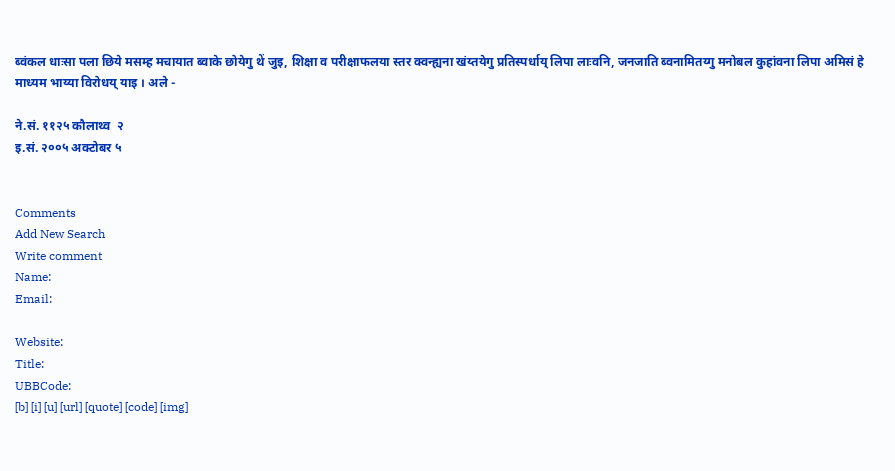ब्वंकल धाःसा पला छिये मसम्ह मचायात ब्वाके छोयेगु थें जुइ, शिक्षा व परीक्षाफलया स्तर क्वन्ह्यना खंय्तयेगु प्रतिस्पर्धाय् लिपा लाःवनि, जनजाति ब्वनामितय्गु मनोबल कुहांवना लिपा अमिसं हे माध्यम भाय्या विरोधय् याइ । अले -

ने.सं. ११२५ कौलाथ्व  २
इ.सं. २००५ अक्टोबर ५


Comments
Add New Search
Write comment
Name:
Email:

Website:
Title:
UBBCode:
[b] [i] [u] [url] [quote] [code] [img]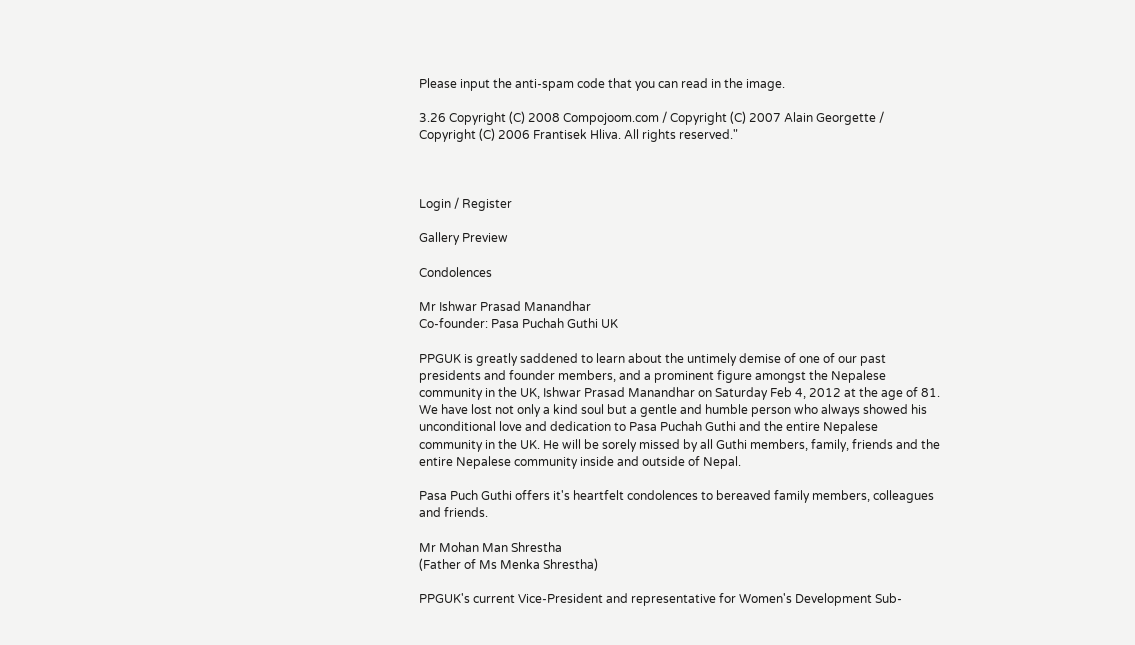Please input the anti-spam code that you can read in the image.

3.26 Copyright (C) 2008 Compojoom.com / Copyright (C) 2007 Alain Georgette / Copyright (C) 2006 Frantisek Hliva. All rights reserved."



Login / Register

Gallery Preview

Condolences

Mr Ishwar Prasad Manandhar
Co-founder: Pasa Puchah Guthi UK

PPGUK is greatly saddened to learn about the untimely demise of one of our past presidents and founder members, and a prominent figure amongst the Nepalese community in the UK, Ishwar Prasad Manandhar on Saturday Feb 4, 2012 at the age of 81. We have lost not only a kind soul but a gentle and humble person who always showed his unconditional love and dedication to Pasa Puchah Guthi and the entire Nepalese community in the UK. He will be sorely missed by all Guthi members, family, friends and the entire Nepalese community inside and outside of Nepal.

Pasa Puch Guthi offers it's heartfelt condolences to bereaved family members, colleagues and friends.

Mr Mohan Man Shrestha
(Father of Ms Menka Shrestha)

PPGUK's current Vice-President and representative for Women's Development Sub-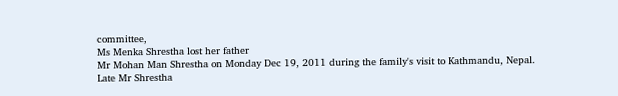committee,
Ms Menka Shrestha lost her father
Mr Mohan Man Shrestha on Monday Dec 19, 2011 during the family's visit to Kathmandu, Nepal. Late Mr Shrestha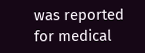was reported for medical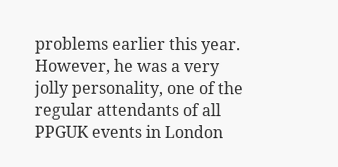problems earlier this year. However, he was a very jolly personality, one of the regular attendants of all PPGUK events in London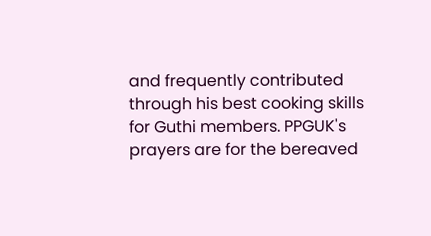and frequently contributed through his best cooking skills for Guthi members. PPGUK's prayers are for the bereaved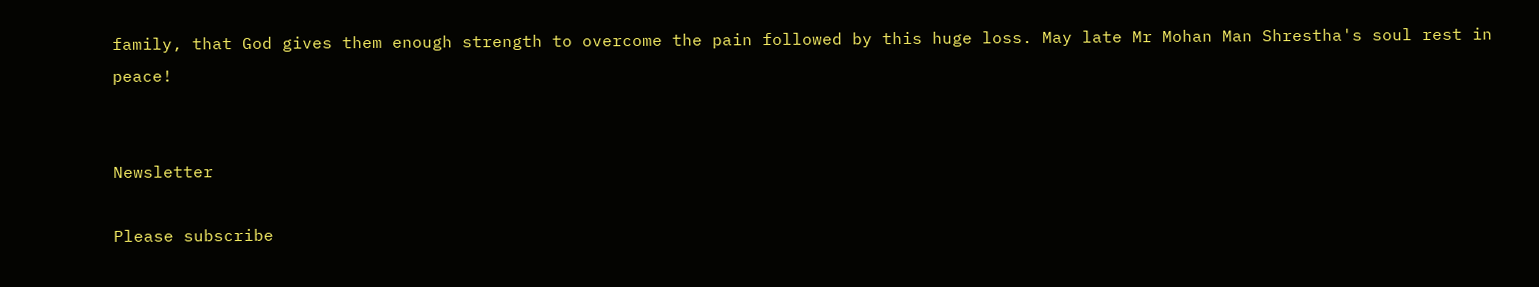family, that God gives them enough strength to overcome the pain followed by this huge loss. May late Mr Mohan Man Shrestha's soul rest in peace!


Newsletter

Please subscribe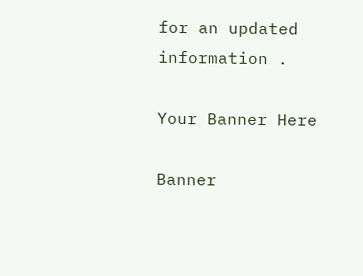for an updated information .

Your Banner Here

Banner